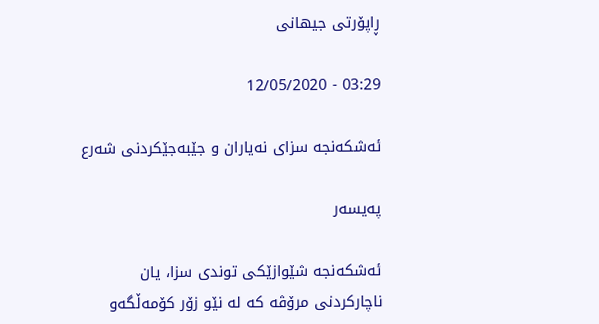ڕاپۆرتی جیهانی

03:29 - 12/05/2020

ئەشكەنجە سزای نەیاران و جێبەجێكردنی شەرع‌

پەیسەر

ئەشكەنجە شێوازێكی توندی سزا، یان ناچاركردنی مرۆڤە كە لە نێو زۆر كۆمەڵگەو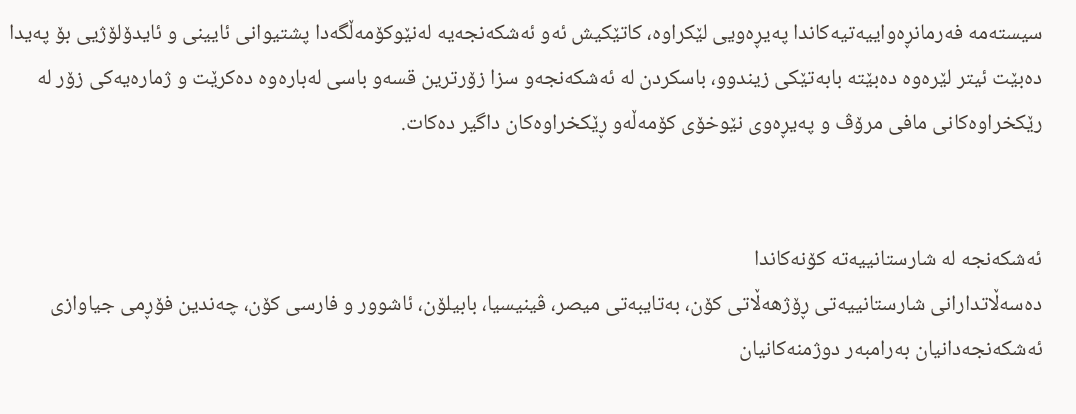سیستەمە فەرمانڕەواییەتیەكاندا پەیڕەویی لێكراوە، كاتێكیش ئەو ئەشكەنجەیە لەنێوكۆمەڵگەدا پشتیوانی ئایینی و ئایدۆلۆژیی بۆ پەیدا دەبێت ئیتر لێرەوە دەبێتە بابەتێكی زیندوو، باسكردن لە ئەشكەنجەو سزا زۆرترین قسەو باسی لەبارەوە دەكرێت و ژمارەیەكی زۆر لە رێكخراوەكانی مافی مرۆڤ و پەیڕەوی نێوخۆی كۆمەڵەو ڕێكخراوەكان داگیر دەكات.


ئەشکەنجە لە شارستانییەتە کۆنەکاندا
دەسەڵاتدارانی شارستانییەتی ڕۆژهەڵاتی کۆن، بەتایبەتی میصر، ڤینیسیا، بابیلۆن، ئاشوور و فارسی کۆن، چەندین فۆڕمی جیاوازی ئەشکەنجەدانیان بەرامبەر دوژمنەکانیان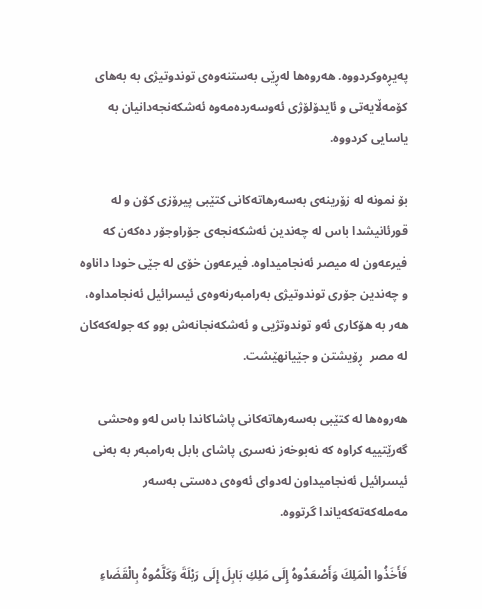پەیڕەوکردووە. هەروەها لەڕێی بەستنەوەی توندوتیژی بە بەهای کۆمەڵایەتی و ئایدۆلۆژی ئەوسەردەمەوە ئەشکەنجەدانیان بە یاسایی کردووە.

بۆ نمونە لە زۆرینەی بەسەرهاتەکانی کتێبی پیرۆزی کۆن و لە قورئانیشدا باس لە چەندین ئەشکەنجەی جۆراوجۆر دەکەن کە فیرعەون لە میصر ئەنجامیداوە. فیرعەون خۆی لە جێی خودا داناوە و چەندین جۆری توندوتیژی بەرامبەرنەوەی ئیسرائیل ئەنجامداوە، هەر بە هۆکاری ئەو توندوتژیی و ئەشکەنجانەش بوو کە جولەکەکان لە مصر  ڕۆیشتن و جێیانهێشت.

هەروەها لە کتێبی بەسەرهاتەکانی پاشاکاندا باس لەو وەحشی گەرێتییە کراوە کە نەبوخەز نەسری پاشای بابل بەرامبەر بە بەنی ئیسرائیل ئەنجامیداون لەدوای ئەوەی دەستی بەسەر مەملەکەتەکەیاندا گرتووە.

فَأَخَذُوا الْمَلِكَ وَأَصْعَدُوهُ إِلَى مَلِكِ بَابِلَ إِلَى رَبْلَةَ وَكَلَّمُوهُ بِالْقَضَاءِ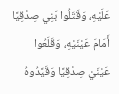عَلَيْهِ، وَقَتَلُوا بَنِي صِدْقِيَّا أَمَامَ عَيْنَيْهِ، وَقَلَعُوا عَيْنَيْ صِدْقِيَّا وَقَيَّدُوهُ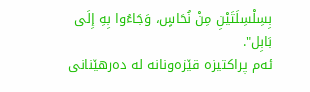بِسِلْسِلَتَيْنِ مِنْ نُحَاسٍ، وَجَاءُوا بِهِ إِلَى بَابِل".
ئەم پراکتیزە قێزەونانە لە دەرهێنانی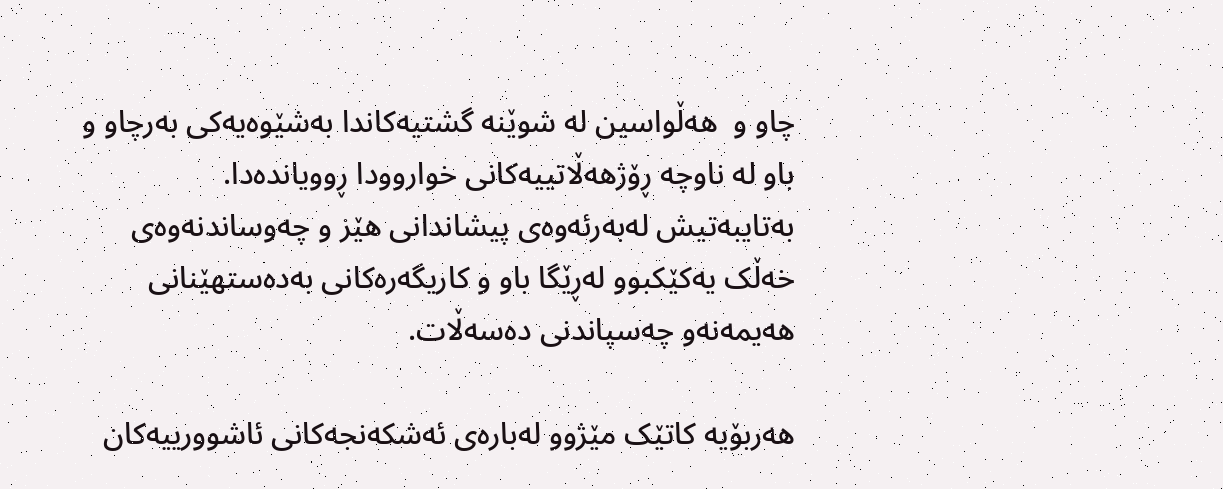چاو و  هەڵواسین لە شوێنە گشتیەكاندا بەشێوەیەکی بەرچاو و باو لە ناوچە ڕۆژهەڵاتییەکانی خواروودا ڕوویاندەدا. بەتایبەتیش لەبەرئەوەی پیشاندانی هێز و چەوساندنەوەی خەڵک یەکێکبوو لەڕێگا باو و کاریگەرەکانی بەدەستهێنانی هەیمەنەو چەسپاندنی دەسەڵات.

هەربۆیە کاتێک مێژوو لەبارەی ئەشکەنجەکانی ئاشوورییەكان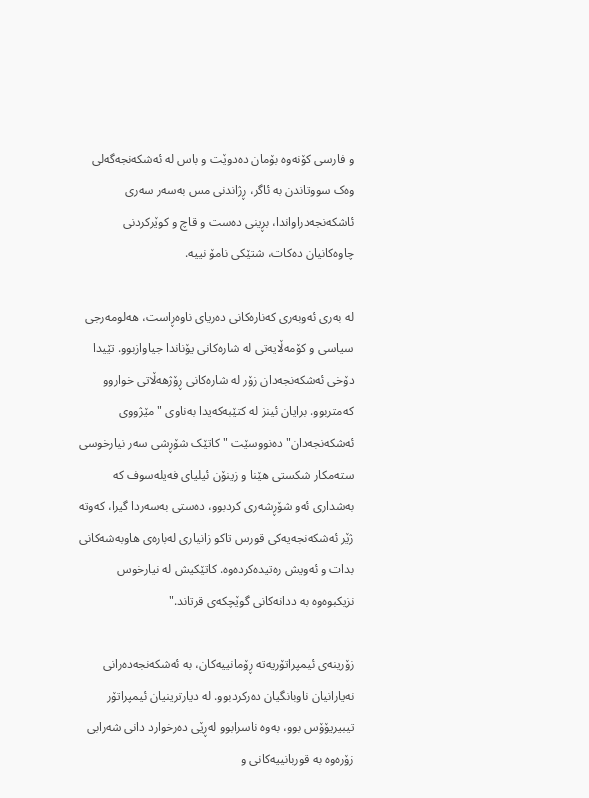و فارسی کۆنەوە بۆمان دەدوێت و باس لە ئەشكەنجەگەلی وەک سووتاندن بە ئاگر، ڕژاندنی مس بەسەر سەری ئاشکەنجەدراواندا، بڕینی دەست و قاچ و کوێرکردنی چاوەکانیان دەکات، شتێکی نامۆ نییە.

لە بەری ئەوبەری کەنارەکانی دەریای ناوەڕاست، هەلومەرجی سیاسی و کۆمەڵایەتی لە شارەکانی یۆناندا جیاوازبوو. تێیدا دۆخی ئەشکەنجەدان زۆر لە شارەکانی ڕۆژهەڵاتی خواروو کەمتربوو. برایان ئینز لە کتێبەکەیدا بەناوی "مێژووی ئەشکەنجەدان"دەنووسێت "کاتێک شۆڕشی سەر نیارخوسی ستەمکار شکستی هێنا و زینۆن ئیلیای فەیلەسوف کە بەشداری ئەو شۆڕشەری کردبوو، دەستی بەسەردا گیرا، کەوتە ژێر ئەشکەنجەیەکی قورس تاکو زانیاری لەبارەی هاوبەشەکانی بدات و ئەویش رەتیدەکردەوە. کاتێکیش لە نیارخوس نزیکبوەوە بە ددانەکانی گوێچکەی قرتاند."

زۆرینەی ئیمپراتۆریەتە ڕۆمانییەکان، بە ئەشکەنجەدەرانی نەیارانیان ناوبانگیان دەرکردبوو. لە دیارترینیان ئیمپراتۆر تیبیریۆۆس بوو، بەوە ناسرابوو لەڕێی دەرخوارد دانی شەرابی زۆرەوە بە قوربانییەکانی و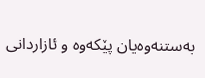بەستنەوەیان پێکەوە و ئازاردانی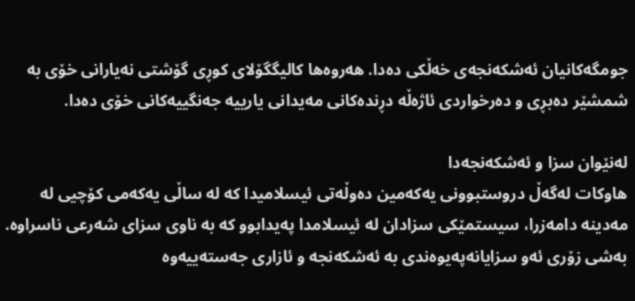جومگەکانیان ئەشکەنجەی خەڵکی دەدا. هەروەها کالیگگۆلای کوڕی گۆشتی نەیارانی خۆی بە شمشێر دەبڕی و دەرخواردی ئاژەڵە دڕندەکانی مەیدانی یارییە جەنگییەکانی خۆی دەدا.

لەنێوان سزا و ئەشکەنجەدا
هاوکات لەگەڵ دروستبوونی یەکەمین دەوڵەتی ئیسلامیدا کە لە ساڵی یەکەمی کۆچیی لە مەدینە دامەزرا، سیستمێکی سزادان لە ئیسلامدا پەیدابوو کە بە ناوی سزای شەرعی ناسراوە.
بەشی زۆری ئەو سزایانەپەیوەندی بە ئەشکەنجە و ئازاری جەستەییەوە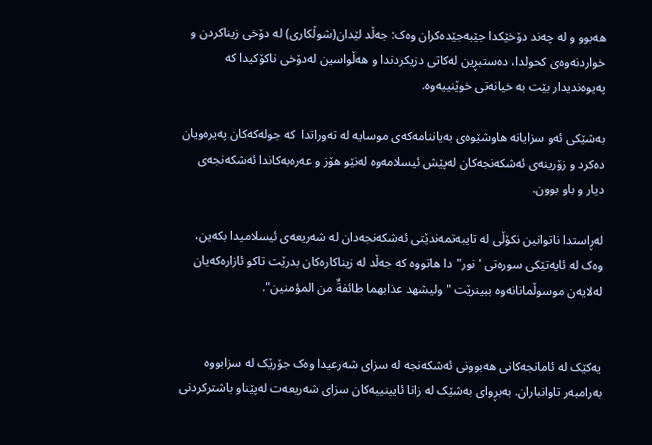هەبوو و لە چەند دۆخێکدا جێبەجێدەکران وەک: جەڵد لێدان(شوڵکاری) لە دۆخی زیناکردن و خواردنەوەی کحولدا، دەستبڕین لەکاتی دزیکردندا و هەڵواسین لەدۆخی ناکۆکیدا کە پەیوەندیدار بێت بە خیانەتی خوێنییەوە.

بەشێکی ئەو سزایانە هاوشێوەی بەیاننامەکەی موسایە لە تەوراتدا  کە جولەکەکان پەیرەویان دەکرد و زۆرینەی ئەشکەنجەکان لەپێش ئیسلامەوە لەنێو هۆز و عەرەبەکاندا ئەشکەنجەی دیار و باو بوون.

لەڕاستدا ناتوانین نکۆڵی لە تایبەتمەندێتی ئەشکەنجەدان لە شەریعەی ئیسلامیدا بکەین، وەک لە ئایەتێكی سورەتی 'نور"دا هاتووە کە جەڵد لە زیناکارەکان بدرێت تاکو ئازارەکەیان لەلایەن موسوڵمانانەوە ببینرێت "وليشهد عذابهما طائفةٌ من المؤمنين".


یەکێک لە ئامانجەکانی هەبوونی ئەشکەنجە لە سزای شەرعیدا وەک جۆرێک لە سزابووە بەرامبەر تاوانباران. بەبڕوای بەشێک لە زانا ئایینییەکان سزای شەریعەت لەپێناو باشترکردنی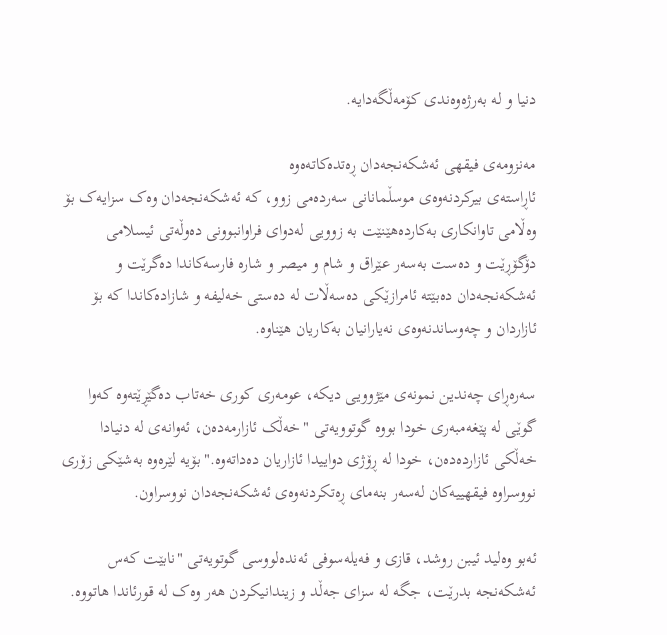دنیا و لە بەرژەوەندی کۆمەڵگەدایە.

مەنزومەی فیقهی ئەشکەنجەدان ڕەتدەکاتەەوە
ئاڕاستەی بیركردنەوەی موسڵمانانی سەردەمی زوو، کە ئەشکەنجەدان وەک سزایەک بۆ وەڵامی تاوانکاری بەکاردەهێنێت بە زوویی لەدوای فراوانبوونی دەوڵەتی ئیسلامی دۆگۆڕێت و دەست بەسەر عێراق و شام و میصر و شارە فارسەکاندا دەگرێت و ئەشکەنجەدان دەبێتە ئامرازێکی دەسەڵات لە دەستی خەلیفە و شازادەکاندا کە بۆ ئازاردان و چەوساندنەوەی نەیارانیان بەکاریان هێناوە.

سەرەڕای چەندین نمونەی مێژوویی دیکە، عومەری کوری خەتاب دەگێڕێتەوە کەوا گوێی لە پێغەمبەری خودا بووە گوتوویەتی "خەڵک ئازارمەدەن، ئەوانەی لە دنیادا خەڵکی ئازاردەدەن، خودا لە ڕۆژی دواییدا ئازاریان دەداتەوە."بۆیە لێرەوە بەشێکی زۆری نووسراوە فیقهییەکان لەسەر بنەمای ڕەتکردنەوەی ئەشکەنجەدان نووسراون.

ئەبو وەلید ئیبن روشد، قازی و فەیلەسوفی ئەندەلووسی گوتویەتی "نابێت کەس ئەشکەنجە بدرێت، جگە لە سزای جەڵد و زیندانیکردن هەر وەک لە قورئاندا هاتووە.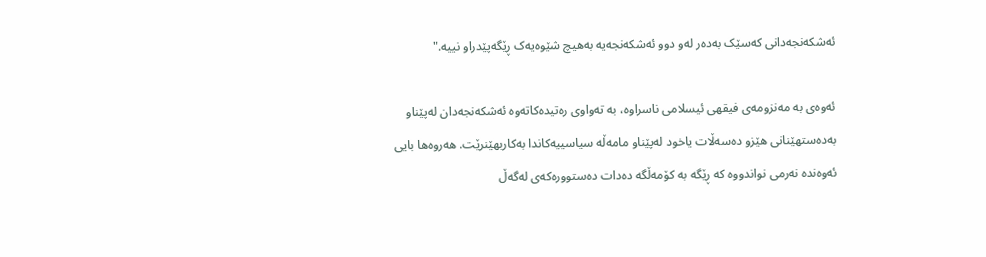ئەشکەنجەدانی کەسێک بەدەر لەو دوو ئەشكەنجەیە بەهیچ شێوەیەک ڕێگەپێدراو نییە."

ئەوەی بە مەنزومەی فیقهی ئیسلامی ناسراوە، بە تەواوی رەتیدەکاتەوە ئەشکەنجەدان لەپێناو بەدەستهێنانی هێزو دەسەڵات یاخود لەپێناو مامەڵە سیاسییەکاندا بەکاربهێنرێت. هەروەها بایی ئەوەندە نەرمی نواندووە کە ڕێگە بە کۆمەڵگە دەدات دەستوورەکەی لەگەڵ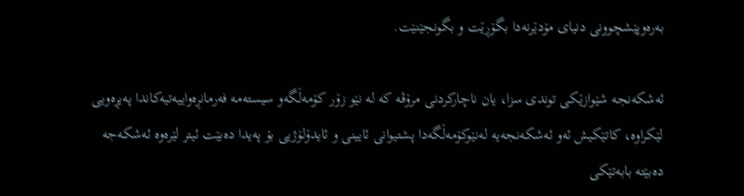بەرەوپێشچوونی دنیای مۆدێرنەدا بگۆڕێت و بگونجێنێت.

ئەشكەنجە شێوازێكی توندی سزا، یان ناچاركردنی مرۆڤە كە لە نێو زۆر كۆمەڵگەو سیستەمە فەرمانڕەواییەتیەكاندا پەیڕەویی لێكراوە، كاتێكیش ئەو ئەشكەنجەیە لەنێوكۆمەڵگەدا پشتیوانی ئایینی و ئایدۆلۆژیی بۆ پەیدا دەبێت ئیتر لێرەوە ئەشكەجە دەبێتە بابەتێكی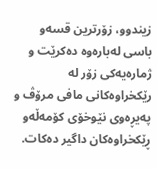زیندوو، زۆرترین قسەو باسی لەبارەوە دەكرێت و ژمارەیەكی زۆر لە رێكخراوەكانی مافی مرۆڤ و پەیڕەوی نێوخۆی كۆمەڵەو ڕێكخراوەكان داگیر دەكات.